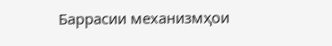Баррасии механизмҳои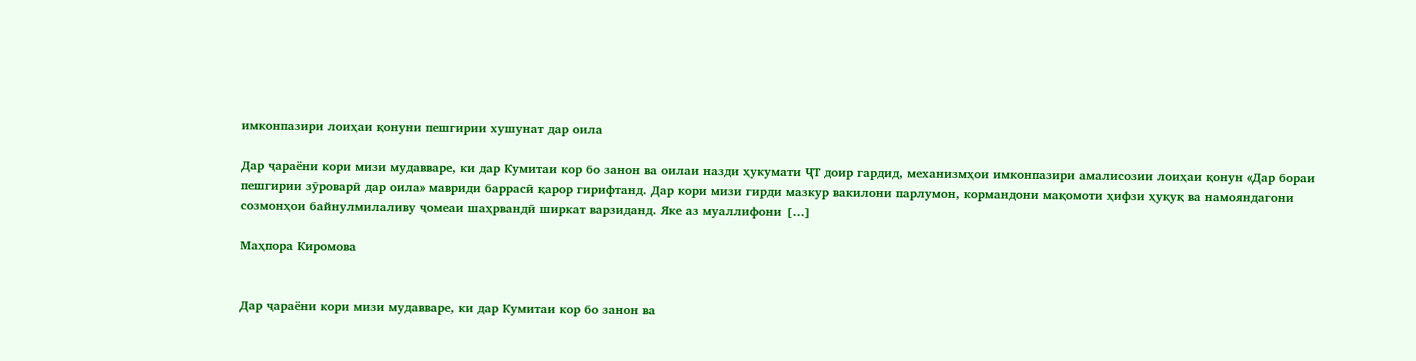имконпазири лоиҳаи қонуни пешгирии хушунат дар оила

Дар ҷараёни кори мизи мудавваре, ки дар Кумитаи кор бо занон ва оилаи назди ҳукумати ҶТ доир гардид, механизмҳои имконпазири амалисозии лоиҳаи қонун «Дар бораи пешгирии зӯроварӣ дар оила» мавриди баррасӣ қарор гирифтанд. Дар кори мизи гирди мазкур вакилони парлумон, кормандони мақомоти ҳифзи ҳуқуқ ва намояндагони созмонҳои байнулмилаливу ҷомеаи шаҳрвандӣ ширкат варзиданд. Яке аз муаллифони […]

Маҳпора Киромова


Дар ҷараёни кори мизи мудавваре, ки дар Кумитаи кор бо занон ва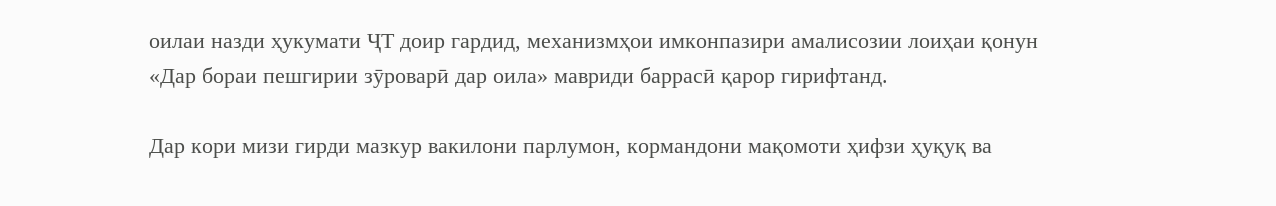оилаи назди ҳукумати ҶТ доир гардид, механизмҳои имконпазири амалисозии лоиҳаи қонун «Дар бораи пешгирии зӯроварӣ дар оила» мавриди баррасӣ қарор гирифтанд.

Дар кори мизи гирди мазкур вакилони парлумон, кормандони мақомоти ҳифзи ҳуқуқ ва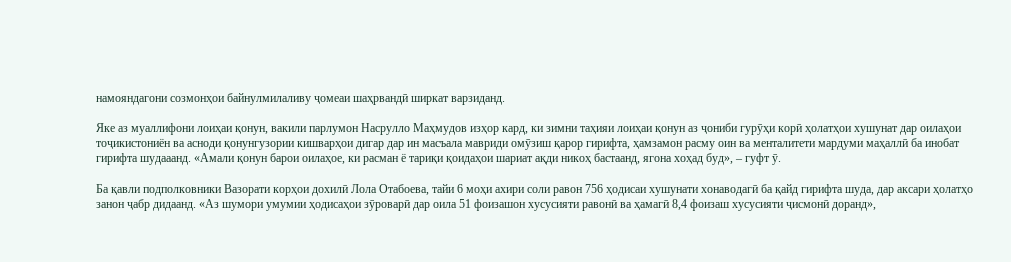намояндагони созмонҳои байнулмилаливу ҷомеаи шаҳрвандӣ ширкат варзиданд.

Яке аз муаллифони лоиҳаи қонун, вакили парлумон Насрулло Маҳмудов изҳор кард, ки зимни таҳияи лоиҳаи қонун аз ҷониби гурӯҳи корӣ ҳолатҳои хушунат дар оилаҳои тоҷикистониён ва асноди қонунгузории кишварҳои дигар дар ин масъала мавриди омӯзиш қарор гирифта, ҳамзамон расму оин ва менталитети мардуми маҳаллӣ ба инобат гирифта шудааанд. «Амали қонун барои оилаҳое, ки расман ё тариқи қоидаҳои шариат ақди никоҳ бастаанд, ягона хоҳад буд», – гуфт ӯ.

Ба қавли подполковники Вазорати корҳои дохилӣ Лола Отабоева, тайи 6 моҳи ахири соли равон 756 ҳодисаи хушунати хонаводагӣ ба қайд гирифта шуда, дар аксари ҳолатҳо занон ҷабр дидаанд. «Аз шумори умумии ҳодисаҳои зӯроварӣ дар оила 51 фоизашон хусусияти равонӣ ва ҳамагӣ 8,4 фоизаш хусусияти ҷисмонӣ доранд»,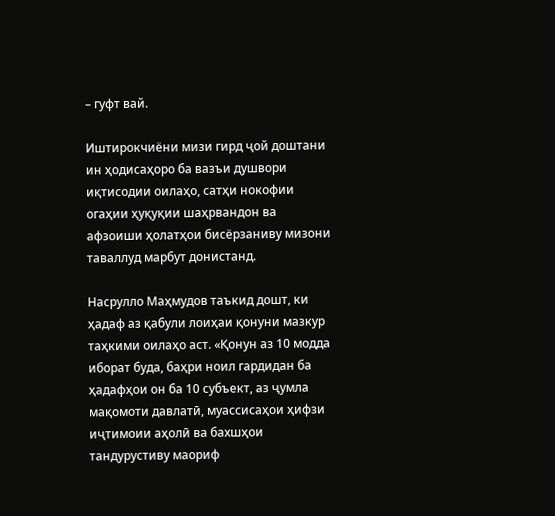– гуфт вай.

Иштирокчиёни мизи гирд ҷой доштани ин ҳодисаҳоро ба вазъи душвори иқтисодии оилаҳо, сатҳи нокофии огаҳии ҳуқуқии шаҳрвандон ва афзоиши ҳолатҳои бисёрзаниву мизони таваллуд марбут донистанд.

Насрулло Маҳмудов таъкид дошт, ки ҳадаф аз қабули лоиҳаи қонуни мазкур таҳкими оилаҳо аст. «Қонун аз 10 модда иборат буда, баҳри ноил гардидан ба ҳадафҳои он ба 10 субъект, аз ҷумла мақомоти давлатӣ, муассисаҳои ҳифзи иҷтимоии аҳолӣ ва бахшҳои тандурустиву маориф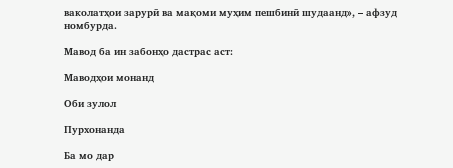ваколатҳои зарурӣ ва мақоми муҳим пешбинӣ шудаанд», – афзуд номбурда.

Мавод ба ин забонҳо дастрас аст:

Маводҳои монанд

Оби зулол

Пурхонанда

Ба мо дар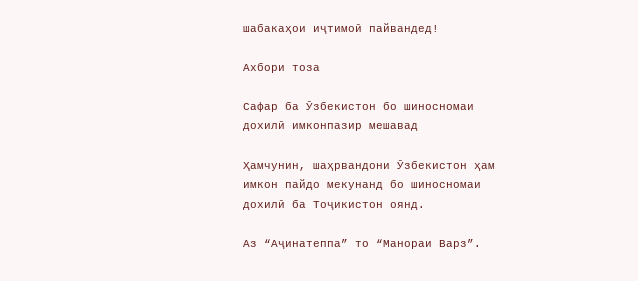шабакаҳои иҷтимоӣ пайвандед!

Ахбори тоза

Сафар ба Ӯзбекистон бо шиносномаи дохилӣ имконпазир мешавад

Ҳамчунин, шаҳрвандони Ӯзбекистон ҳам имкон пайдо мекунанд бо шиносномаи дохилӣ ба Тоҷикистон оянд.

Аз “Аҷинатеппа” то “Манораи Варз”.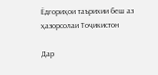Ёдгориҳои таърихии беш аз ҳазорсолаи Тоҷикистон

Дар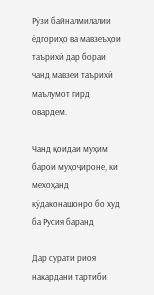Рӯзи байналмилалии ёдгориҳо ва мавзеъҳои таърихӣ дар бораи чанд мавзеи таърихӣ маълумот гирд овардем.

Чанд қоидаи муҳим барои муҳоҷироне, ки мехоҳанд кӯдаконашонро бо худ ба Русия баранд

Дар сурати риоя накардани тартиби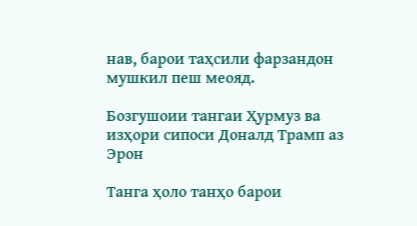нав, барои таҳсили фарзандон мушкил пеш меояд.

Бозгушоии тангаи Ҳурмуз ва изҳори сипоси Доналд Трамп аз Эрон

Танга ҳоло танҳо барои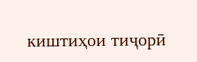киштиҳои тиҷорӣ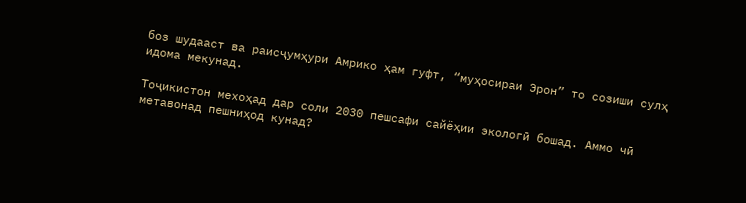боз шудааст ва раисҷумҳури Амрико ҳам гуфт, “муҳосираи Эрон” то созиши сулҳ идома мекунад.

Тоҷикистон мехоҳад дар соли 2030 пешсафи сайёҳии экологӣ бошад. Аммо чӣ метавонад пешниҳод кунад?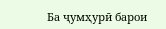Ба ҷумҳурӣ барои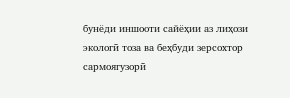бунёди иншооти сайёҳии аз лиҳози экологӣ тоза ва беҳбуди зерсохтор сармоягузорӣ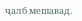ҷалб мешавад.